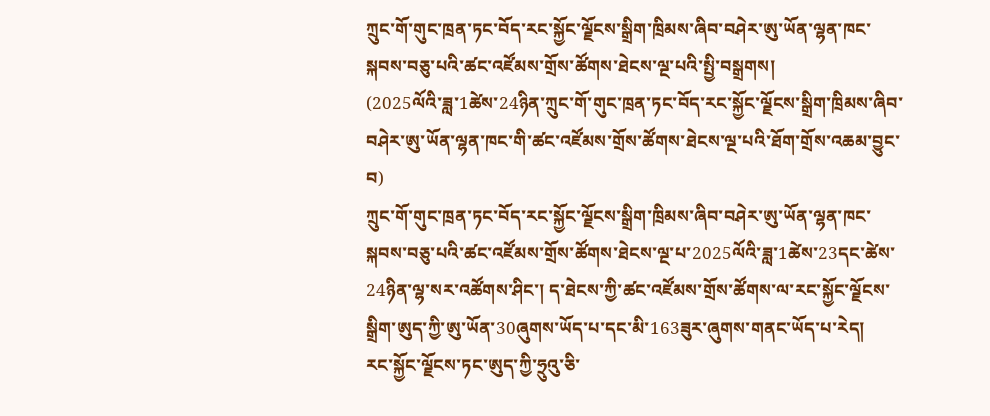ཀྲུང་གོ་གུང་ཁྲན་ཏང་བོད་རང་སྐྱོང་ལྗོངས་སྒྲིག་ཁྲིམས་ཞིབ་བཤེར་ཨུ་ཡོན་ལྷན་ཁང་སྐབས་བཅུ་པའི་ཚང་འཛོམས་གྲོས་ཚོགས་ཐེངས་ལྔ་པའི་སྤྱི་བསྒྲགས།
(2025ལོའི་ཟླ་1ཚེས་24ཉིན་ཀྲུང་གོ་གུང་ཁྲན་ཏང་བོད་རང་སྐྱོང་ལྗོངས་སྒྲིག་ཁྲིམས་ཞིབ་བཤེར་ཨུ་ཡོན་ལྷན་ཁང་གི་ཚང་འཛོམས་གྲོས་ཚོགས་ཐེངས་ལྔ་པའི་ཐོག་གྲོས་འཆམ་བྱུང་བ)
ཀྲུང་གོ་གུང་ཁྲན་ཏང་བོད་རང་སྐྱོང་ལྗོངས་སྒྲིག་ཁྲིམས་ཞིབ་བཤེར་ཨུ་ཡོན་ལྷན་ཁང་སྐབས་བཅུ་པའི་ཚང་འཛོམས་གྲོས་ཚོགས་ཐེངས་ལྔ་པ་2025ལོའི་ཟླ་1ཚེས་23དང་ཚེས་24ཉིན་ལྷ་སར་འཚོགས་ཤིང་། ད་ཐེངས་ཀྱི་ཚང་འཛོམས་གྲོས་ཚོགས་ལ་རང་སྐྱོང་ལྗོངས་སྒྲིག་ཨུད་ཀྱི་ཨུ་ཡོན་30ཞུགས་ཡོད་པ་དང་མི་163ཟུར་ཞུགས་གནང་ཡོད་པ་རེད།
རང་སྐྱོང་ལྗོངས་ཏང་ཨུད་ཀྱི་ཧྲུའུ་ཅི་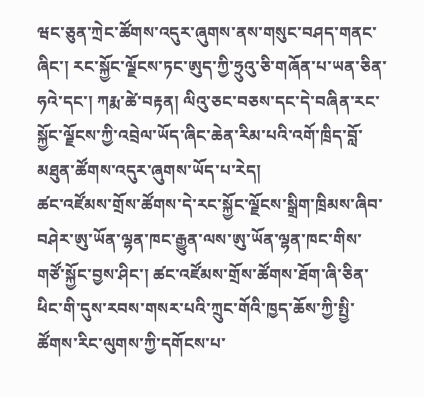ཝང་ཅུན་ཀྲེང་ཚོགས་འདུར་ཞུགས་ནས་གསུང་བཤད་གནང་ཞིང་། རང་སྐྱོང་ལྗོངས་ཏང་ཨུད་ཀྱི་ཧྲུའུ་ཅི་གཞོན་པ་ཡན་ཅིན་ཧའེ་དང་། ཀརྨ་ཚེ་བརྟན། ལིའུ་ཅང་བཅས་དང་དེ་བཞིན་རང་སྐྱོང་ལྗོངས་ཀྱི་འབྲེལ་ཡོད་ཞིང་ཆེན་རིམ་པའི་འགོ་ཁྲིད་བློ་མཐུན་ཚོགས་འདུར་ཞུགས་ཡོད་པ་རེད།
ཚང་འཛོམས་གྲོས་ཚོགས་དེ་རང་སྐྱོང་ལྗོངས་སྒྲིག་ཁྲིམས་ཞིབ་བཤེར་ཨུ་ཡོན་ལྷན་ཁང་རྒྱུན་ལས་ཨུ་ཡོན་ལྷན་ཁང་གིས་གཙོ་སྐྱོང་བྱས་ཤིང་། ཚང་འཛོམས་གྲོས་ཚོགས་ཐོག་ཞི་ཅིན་ཕིང་གི་དུས་རབས་གསར་པའི་ཀྲུང་གོའི་ཁྱད་ཆོས་ཀྱི་སྤྱི་ཚོགས་རིང་ལུགས་ཀྱི་དགོངས་པ་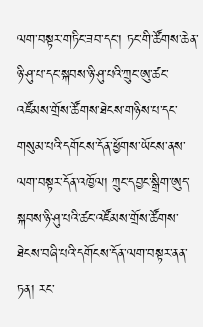ལག་བསྟར་གཏིང་ཟབ་དང་། ཏང་གི་ཚོགས་ཆེན་ཉི་ཤུ་པ་དང་སྐབས་ཉི་ཤུ་པའི་ཀྲུང་ཨུ་ཚང་འཛོམས་གྲོས་ཚོགས་ཐེངས་གཉིས་པ་དང་གསུམ་པའི་དགོངས་དོན་ཕྱོགས་ཡོངས་ནས་ལག་བསྟར་དོན་འཁྱོལ། ཀྲུང་དབྱང་སྒྲིག་ཨུད་སྐབས་ཉི་ཤུ་པའི་ཚང་འཛོམས་གྲོས་ཚོགས་ཐེངས་བཞི་པའི་དགོངས་དོན་ལག་བསྟར་ནན་ཏན། རང་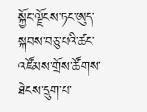སྐྱོང་ལྗོངས་ཏང་ཨུད་སྐབས་བཅུ་པའི་ཚང་འཛོམས་གྲོས་ཚོགས་ཐེངས་དྲུག་པ་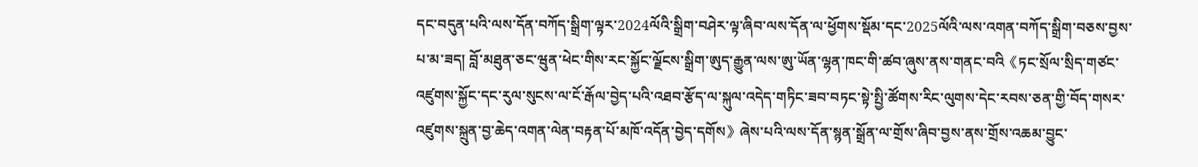དང་བདུན་པའི་ལས་དོན་བཀོད་སྒྲིག་ལྟར་2024ལོའི་སྒྲིག་བཤེར་ལྟ་ཞིབ་ལས་དོན་ལ་ཕྱོགས་སྡོམ་དང་2025ལོའི་ལས་འགན་བཀོད་སྒྲིག་བཅས་བྱས་པ་མ་ཟད། བློ་མཐུན་ཅང་ཝུན་ཕེང་གིས་རང་སྐྱོང་ལྗོངས་སྒྲིག་ཨུད་རྒྱུན་ལས་ཨུ་ཡོན་ལྷན་ཁང་གི་ཚབ་ཞུས་ནས་གནང་བའི《ཏང་སྲོལ་སྲིད་གཙང་འཛུགས་སྐྱོང་དང་རུལ་སུངས་ལ་ངོ་རྒོལ་བྱེད་པའི་འཐབ་རྩོད་ལ་སྐུལ་འདེད་གཏིང་ཟབ་བཏང་སྟེ་སྤྱི་ཚོགས་རིང་ལུགས་དེང་རབས་ཅན་གྱི་བོད་གསར་འཛུགས་སྐྲུན་བྱ་ཆེད་འགན་ལེན་བརྟན་པོ་མཁོ་འདོན་བྱེད་དགོས》ཞེས་པའི་ལས་དོན་སྙན་སྒྲོན་ལ་གྲོས་ཞིབ་བྱས་ནས་གྲོས་འཆམ་བྱུང་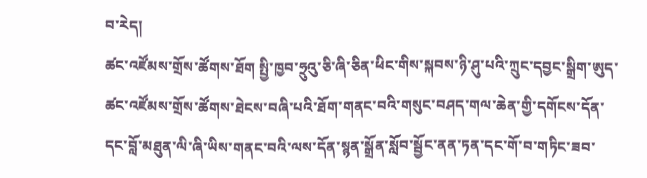བ་རེད།
ཚང་འཛོམས་གྲོས་ཚོགས་ཐོག སྤྱི་ཁྱབ་ཧྲུའུ་ཅི་ཞི་ཅིན་ཕིང་གིས་སྐབས་ཉི་ཤུ་པའི་ཀྲུང་དབྱང་སྒྲིག་ཨུད་ཚང་འཛོམས་གྲོས་ཚོགས་ཐེངས་བཞི་པའི་ཐོག་གནང་བའི་གསུང་བཤད་གལ་ཆེན་གྱི་དགོངས་དོན་དང་བློ་མཐུན་ལི་ཞི་ཡིས་གནང་བའི་ལས་དོན་སྙན་སྒྲོན་སློབ་སྦྱོང་ནན་ཏན་དང་གོ་བ་གཏིང་ཟབ་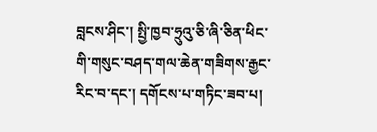བླངས་ཤིང་། སྤྱི་ཁྱབ་ཧྲུའུ་ཅི་ཞི་ཅིན་ཕིང་གི་གསུང་བཤད་གལ་ཆེན་གཟིགས་རྒྱང་རིང་བ་དང་། དགོངས་པ་གཏིང་ཟབ་པ།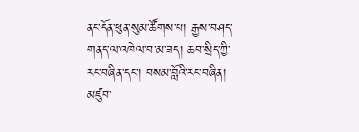ནང་དོན་ཕུན་སུམ་ཚོགས་པ། རྒྱས་བཤད་གནད་ལ་འཁེལ་བ་མ་ཟད། ཆབ་སྲིད་ཀྱི་རང་བཞིན་དང་། བསམ་བློའི་རང་བཞིན། མཛུབ་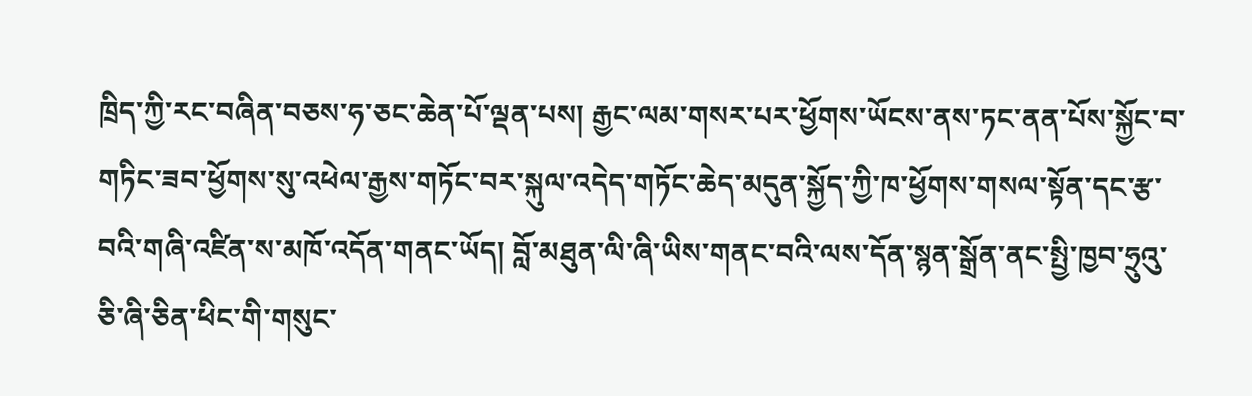ཁྲིད་ཀྱི་རང་བཞིན་བཅས་ཧ་ཅང་ཆེན་པོ་ལྡན་པས། རྒྱང་ལམ་གསར་པར་ཕྱོགས་ཡོངས་ནས་ཏང་ནན་པོས་སྐྱོང་བ་གཏིང་ཟབ་ཕྱོགས་སུ་འཕེལ་རྒྱས་གཏོང་བར་སྐུལ་འདེད་གཏོང་ཆེད་མདུན་སྐྱོད་ཀྱི་ཁ་ཕྱོགས་གསལ་སྟོན་དང་རྩ་བའི་གཞི་འཛིན་ས་མཁོ་འདོན་གནང་ཡོད། བློ་མཐུན་ལི་ཞི་ཡིས་གནང་བའི་ལས་དོན་སྙན་སྒྲོན་ནང་སྤྱི་ཁྱབ་ཧྲུའུ་ཅི་ཞི་ཅིན་ཕིང་གི་གསུང་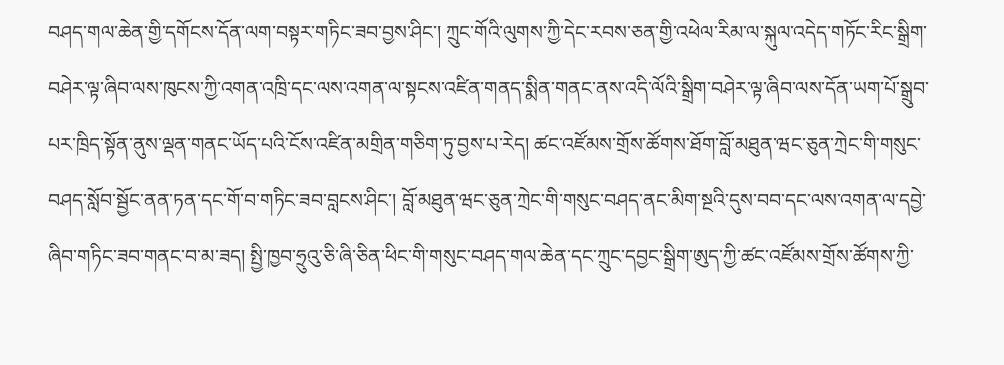བཤད་གལ་ཆེན་གྱི་དགོངས་དོན་ལག་བསྟར་གཏིང་ཟབ་བྱས་ཤིང་། ཀྲུང་གོའི་ལུགས་ཀྱི་དེང་རབས་ཅན་གྱི་འཕེལ་རིམ་ལ་སྐུལ་འདེད་གཏོང་རིང་སྒྲིག་བཤེར་ལྟ་ཞིབ་ལས་ཁུངས་ཀྱི་འགན་འཁྲི་དང་ལས་འགན་ལ་སྟངས་འཛིན་གནད་སྨིན་གནང་ནས་འདི་ལོའི་སྒྲིག་བཤེར་ལྟ་ཞིབ་ལས་དོན་ཡག་པོ་སྒྲུབ་པར་ཁྲིད་སྟོན་ནུས་ལྡན་གནང་ཡོད་པའི་ངོས་འཛིན་མགྲིན་གཅིག་ཏུ་བྱས་པ་རེད། ཚང་འཛོམས་གྲོས་ཚོགས་ཐོག་བློ་མཐུན་ཝང་ཅུན་ཀྲེང་གི་གསུང་བཤད་སློབ་སྦྱོང་ནན་ཏན་དང་གོ་བ་གཏིང་ཟབ་བླངས་ཤིང་། བློ་མཐུན་ཝང་ཅུན་ཀྲེང་གི་གསུང་བཤད་ནང་མིག་སྔའི་དུས་བབ་དང་ལས་འགན་ལ་དབྱེ་ཞིབ་གཏིང་ཟབ་གནང་བ་མ་ཟད། སྤྱི་ཁྱབ་ཧྲུའུ་ཅི་ཞི་ཅིན་ཕིང་གི་གསུང་བཤད་གལ་ཆེན་དང་ཀྲུང་དབྱང་སྒྲིག་ཨུད་ཀྱི་ཚང་འཛོམས་གྲོས་ཚོགས་ཀྱི་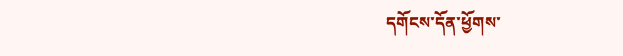དགོངས་དོན་ཕྱོགས་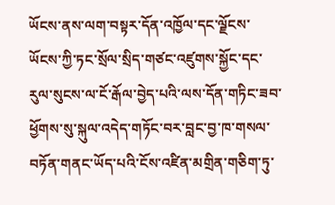ཡོངས་ནས་ལག་བསྟར་དོན་འཁྱོལ་དང་ལྗོངས་ཡོངས་ཀྱི་ཏང་སྲོལ་སྲིད་གཙང་འཛུགས་སྐྱོང་དང་རུལ་སུངས་ལ་ངོ་རྒོལ་བྱེད་པའི་ལས་དོན་གཏིང་ཟབ་ཕྱོགས་སུ་སྐུལ་འདེད་གཏོང་བར་བླང་བྱ་ཁ་གསལ་བཏོན་གནང་ཡོད་པའི་ངོས་འཛིན་མགྲིན་གཅིག་ཏུ་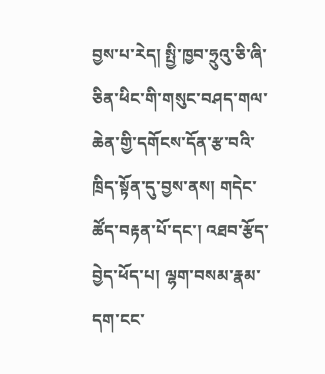བྱས་པ་རེད། སྤྱི་ཁྱབ་ཧྲུའུ་ཅི་ཞི་ཅིན་ཕིང་གི་གསུང་བཤད་གལ་ཆེན་གྱི་དགོངས་དོན་རྩ་བའི་ཁྲིད་སྟོན་དུ་བྱས་ནས། གདེང་ཚོད་བརྟན་པོ་དང་། འཐབ་རྩོད་བྱེད་ཕོད་པ། ལྷག་བསམ་རྣམ་དག་ངང་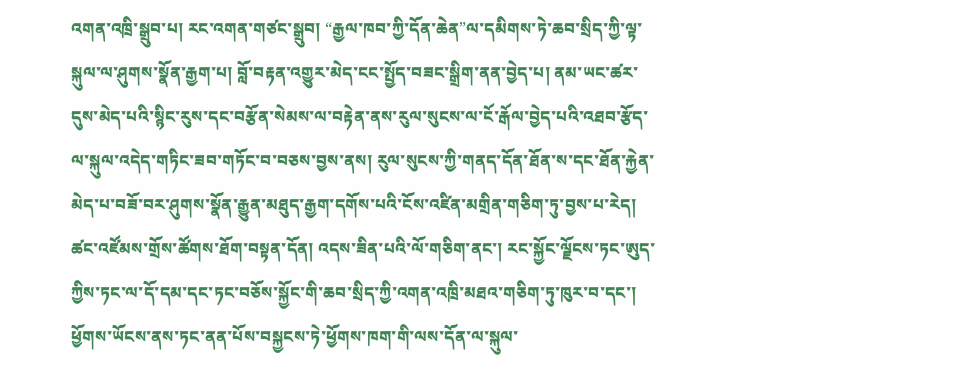འགན་འཁྲི་སྒྲུབ་པ། རང་འགན་གཙང་སྒྲུབ། “རྒྱལ་ཁབ་ཀྱི་དོན་ཆེན”ལ་དམིགས་ཏེ་ཆབ་སྲིད་ཀྱི་ལྟ་སྐུལ་ལ་ཤུགས་སྣོན་རྒྱག་པ། བློ་བརྟན་འགྱུར་མེད་ངང་སྤྱོད་བཟང་སྒྲིག་ནན་བྱེད་པ། ནམ་ཡང་ཚར་དུས་མེད་པའི་སྙིང་རུས་དང་བརྩོན་སེམས་ལ་བརྟེན་ནས་རུལ་སུངས་ལ་ངོ་རྒོལ་བྱེད་པའི་འཐབ་རྩོད་ལ་སྐུལ་འདེད་གཏིང་ཟབ་གཏོང་བ་བཅས་བྱས་ནས། རུལ་སུངས་ཀྱི་གནད་དོན་ཐོན་ས་དང་ཐོན་རྐྱེན་མེད་པ་བཟོ་བར་ཤུགས་སྣོན་རྒྱུན་མཐུད་རྒྱག་དགོས་པའི་ངོས་འཛིན་མགྲིན་གཅིག་ཏུ་བྱས་པ་རེད།
ཚང་འཛོམས་གྲོས་ཚོགས་ཐོག་བསྟན་དོན། འདས་ཟིན་པའི་ལོ་གཅིག་ནང་། རང་སྐྱོང་ལྗོངས་ཏང་ཨུད་ཀྱིས་ཏང་ལ་དོ་དམ་དང་ཏང་བཅོས་སྐྱོང་གི་ཆབ་སྲིད་ཀྱི་འགན་འཁྲི་མཐའ་གཅིག་ཏུ་ཁུར་བ་དང་། ཕྱོགས་ཡོངས་ནས་ཏང་ནན་པོས་བསྐྱངས་ཏེ་ཕྱོགས་ཁག་གི་ལས་དོན་ལ་སྐུལ་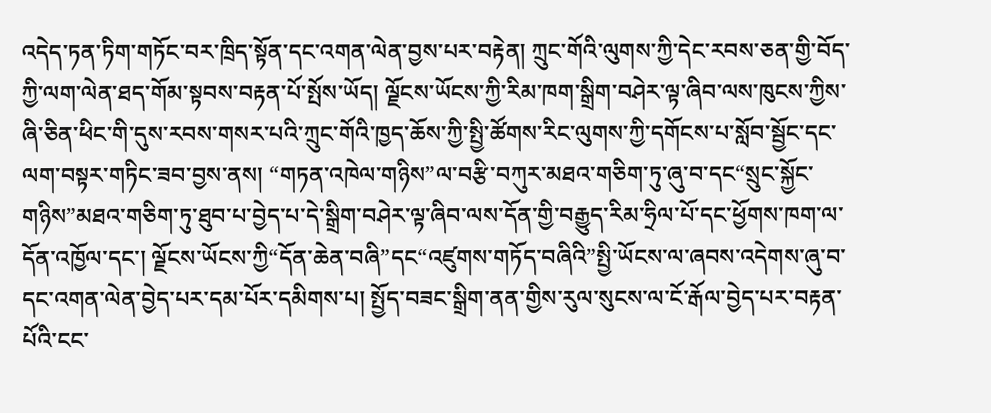འདེད་ཏན་ཏིག་གཏོང་བར་ཁྲིད་སྟོན་དང་འགན་ལེན་བྱས་པར་བརྟེན། ཀྲུང་གོའི་ལུགས་ཀྱི་དེང་རབས་ཅན་གྱི་བོད་ཀྱི་ལག་ལེན་ཐད་གོམ་སྟབས་བརྟན་པོ་སྤོས་ཡོད། ལྗོངས་ཡོངས་ཀྱི་རིམ་ཁག་སྒྲིག་བཤེར་ལྟ་ཞིབ་ལས་ཁུངས་ཀྱིས་ཞི་ཅིན་ཕིང་གི་དུས་རབས་གསར་པའི་ཀྲུང་གོའི་ཁྱད་ཆོས་ཀྱི་སྤྱི་ཚོགས་རིང་ལུགས་ཀྱི་དགོངས་པ་སློབ་སྦྱོང་དང་ལག་བསྟར་གཏིང་ཟབ་བྱས་ནས། “གཏན་འཁེལ་གཉིས”ལ་བརྩི་བཀུར་མཐའ་གཅིག་ཏུ་ཞུ་བ་དང“སྲུང་སྐྱོང་གཉིས”མཐའ་གཅིག་ཏུ་ཐུབ་པ་བྱེད་པ་དེ་སྒྲིག་བཤེར་ལྟ་ཞིབ་ལས་དོན་གྱི་བརྒྱུད་རིམ་ཧྲིལ་པོ་དང་ཕྱོགས་ཁག་ལ་དོན་འཁྱོལ་དང་། ལྗོངས་ཡོངས་ཀྱི“དོན་ཆེན་བཞི”དང“འཛུགས་གཏོད་བཞིའི”སྤྱི་ཡོངས་ལ་ཞབས་འདེགས་ཞུ་བ་དང་འགན་ལེན་བྱེད་པར་དམ་པོར་དམིགས་པ། སྤྱོད་བཟང་སྒྲིག་ནན་གྱིས་རུལ་སུངས་ལ་ངོ་རྒོལ་བྱེད་པར་བརྟན་པོའི་ངང་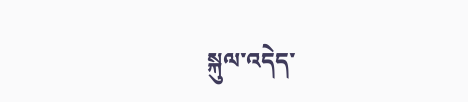སྐུལ་འདེད་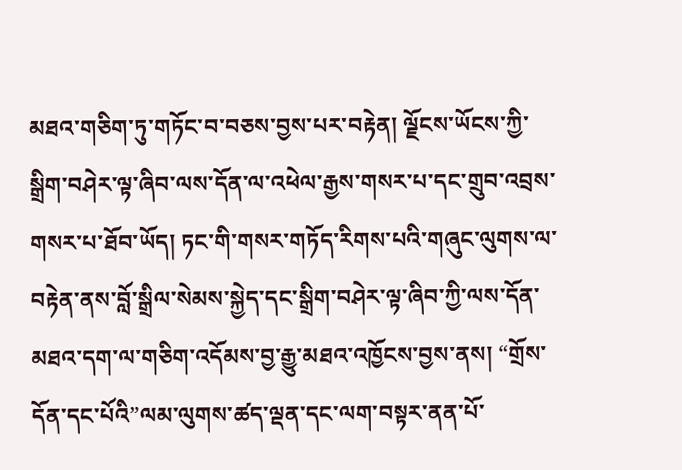མཐའ་གཅིག་ཏུ་གཏོང་བ་བཅས་བྱས་པར་བརྟེན། ལྗོངས་ཡོངས་ཀྱི་སྒྲིག་བཤེར་ལྟ་ཞིབ་ལས་དོན་ལ་འཕེལ་རྒྱས་གསར་པ་དང་གྲུབ་འབྲས་གསར་པ་ཐོབ་ཡོད། ཏང་གི་གསར་གཏོད་རིགས་པའི་གཞུང་ལུགས་ལ་བརྟེན་ནས་བློ་སྒྲིལ་སེམས་སྐྱེད་དང་སྒྲིག་བཤེར་ལྟ་ཞིབ་ཀྱི་ལས་དོན་མཐའ་དག་ལ་གཅིག་འདོམས་བྱ་རྒྱུ་མཐའ་འཁྱོངས་བྱས་ནས། “གྲོས་དོན་དང་པོའི”ལམ་ལུགས་ཚད་ལྡན་དང་ལག་བསྟར་ནན་པོ་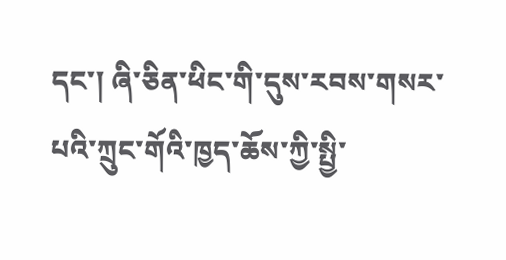དང་། ཞི་ཅིན་ཕིང་གི་དུས་རབས་གསར་པའི་ཀྲུང་གོའི་ཁྱད་ཆོས་ཀྱི་སྤྱི་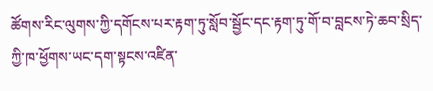ཚོགས་རིང་ལུགས་ཀྱི་དགོངས་པར་རྟག་ཏུ་སློབ་སྦྱོང་དང་རྟག་ཏུ་གོ་བ་བླངས་ཏེ་ཆབ་སྲིད་ཀྱི་ཁ་ཕྱོགས་ཡང་དག་སྟངས་འཛིན་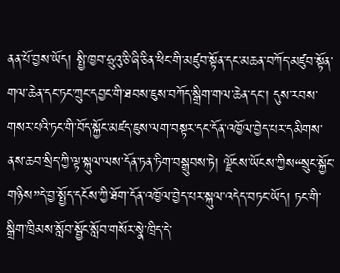ནན་པོ་བྱས་ཡོད། སྤྱི་ཁྱབ་ཧྲུའུ་ཅི་ཞི་ཅིན་ཕིང་གི་མཛུབ་སྟོན་དང་མཆན་བཀོད་མཛུབ་སྟོན་གལ་ཆེན་དང་ཏང་ཀྲུང་དབྱང་གི་ཐབས་ཇུས་བཀོད་སྒྲིག་གལ་ཆེན་དང་། དུས་རབས་གསར་པའི་ཏང་གི་བོད་སྐྱོང་མཛད་ཇུས་ལག་བསྟར་དང་དོན་འཁྱོལ་བྱེད་པར་དམིགས་ནས་ཆབ་སྲིད་ཀྱི་ལྟ་སྐུལ་ལས་དོན་ཏན་ཏིག་བསྒྲུབས་ཏེ། ལྗོངས་ཡོངས་ཀྱིས“སྲུང་སྐྱོང་གཉིས”དེ་བྱ་སྤྱོད་དངོས་ཀྱི་ཐོག་དོན་འཁྱོལ་བྱེད་པར་སྐུལ་འདེད་བཏང་ཡོད། ཏང་གི་སྒྲིག་ཁྲིམས་སློབ་སྦྱོང་སློབ་གསོར་སྣེ་ཁྲིད་དེ་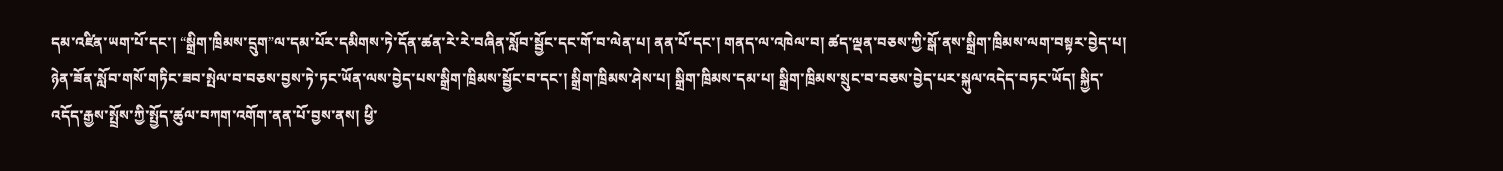དམ་འཛིན་ཡག་པོ་དང་། “སྒྲིག་ཁྲིམས་དྲུག”ལ་དམ་པོར་དམིགས་ཏེ་དོན་ཚན་རེ་རེ་བཞིན་སློབ་སྦྱོང་དང་གོ་བ་ལེན་པ། ནན་པོ་དང་། གནད་ལ་འཁེལ་བ། ཚད་ལྡན་བཅས་ཀྱི་སྒོ་ནས་སྒྲིག་ཁྲིམས་ལག་བསྟར་བྱེད་པ། ཉེན་ཟོན་སློབ་གསོ་གཏིང་ཟབ་སྤེལ་བ་བཅས་བྱས་ཏེ་ཏང་ཡོན་ལས་བྱེད་པས་སྒྲིག་ཁྲིམས་སྦྱོང་བ་དང་། སྒྲིག་ཁྲིམས་ཤེས་པ། སྒྲིག་ཁྲིམས་དམ་པ། སྒྲིག་ཁྲིམས་སྲུང་བ་བཅས་བྱེད་པར་སྐུལ་འདེད་བཏང་ཡོད། སྐྱིད་འདོད་རྒྱས་སྤྲོས་ཀྱི་སྤྱོད་ཚུལ་བཀག་འགོག་ནན་པོ་བྱས་ནས། ཕྱི་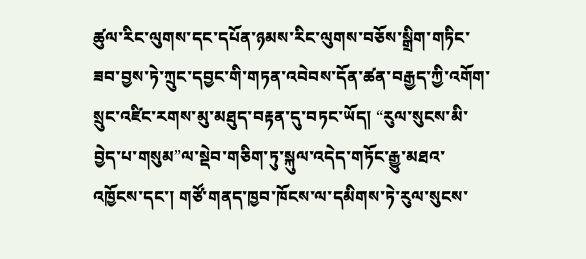ཚུལ་རིང་ལུགས་དང་དཔོན་ཉམས་རིང་ལུགས་བཅོས་སྒྲིག་གཏིང་ཟབ་བྱས་ཏེ་ཀྲུང་དབྱང་གི་གཏན་འབེབས་དོན་ཚན་བརྒྱད་ཀྱི་འགོག་སྲུང་འཛིང་རགས་མུ་མཐུད་བརྟན་དུ་བཏང་ཡོད། “རུལ་སུངས་མི་བྱེད་པ་གསུམ”ལ་སྡེབ་གཅིག་ཏུ་སྐུལ་འདེད་གཏོང་རྒྱུ་མཐའ་འཁྱོངས་དང་། གཙོ་གནད་ཁྱབ་ཁོངས་ལ་དམིགས་ཏེ་རུལ་སུངས་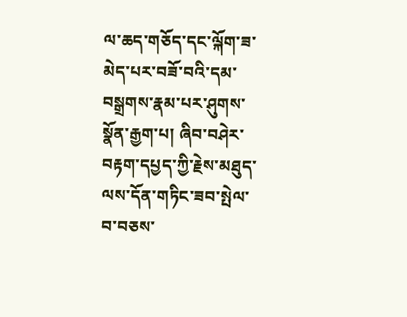ལ་ཆད་གཅོད་དང་ལྐོག་ཟ་མེད་པར་བཟོ་བའི་དམ་བསྒྲགས་རྣམ་པར་ཤུགས་སྣོན་རྒྱག་པ། ཞིབ་བཤེར་བརྟག་དཔྱད་ཀྱི་རྗེས་མཐུད་ལས་དོན་གཏིང་ཟབ་སྤེལ་བ་བཅས་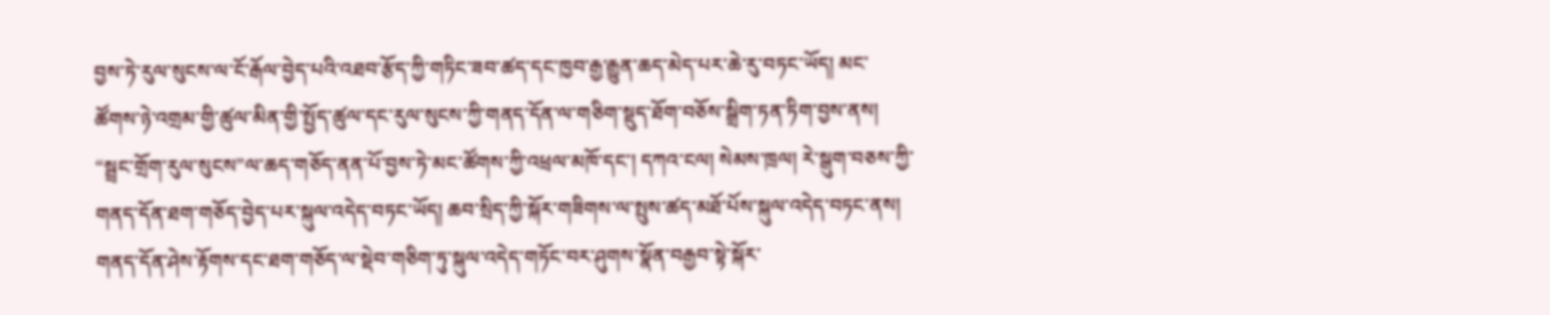བྱས་ཏེ་རུལ་སུངས་ལ་ངོ་རྒོལ་བྱེད་པའི་འཐབ་རྩོད་ཀྱི་གཏིང་ཟབ་ཚད་དང་ཁྱབ་རྒྱ་རྒྱུན་ཆད་མེད་པར་ཆེ་རུ་བཏང་ཡོད། མང་ཚོགས་ཉེ་འགྲམ་གྱི་ཚུལ་མིན་གྱི་སྤྱོད་ཚུལ་དང་རུལ་སུངས་ཀྱི་གནད་དོན་ལ་གཅིག་སྡུད་ཐོག་བཅོས་སྒྲིག་ཏན་ཏིག་བྱས་ནས། “སྦྲང་གྲོག་རུལ་སུངས”ལ་ཆད་གཅོད་ནན་པོ་བྱས་ཏེ་མང་ཚོགས་ཀྱི་འཕྲལ་མཁོ་དང་། དཀའ་ངལ། སེམས་ཁྲལ། རེ་སྒུག་བཅས་ཀྱི་གནད་དོན་ཐག་གཅོད་བྱེད་པར་སྐུལ་འདེད་བཏང་ཡོད། ཆབ་སྲིད་ཀྱི་སྐོར་གཟིགས་ལ་སྤུས་ཚད་མཐོ་པོས་སྐུལ་འདེད་བཏང་ནས། གནད་དོན་ཤེས་རྟོགས་དང་ཐག་གཅོད་ལ་སྡེབ་གཅིག་ཏུ་སྐུལ་འདེད་གཏོང་བར་ཤུགས་སྣོན་བརྒྱབ་སྟེ་སྐོར་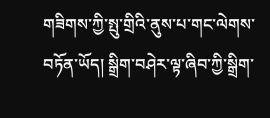གཟིགས་ཀྱི་སྤུ་གྲིའི་ནུས་པ་གང་ལེགས་བཏོན་ཡོད། སྒྲིག་བཤེར་ལྟ་ཞིབ་ཀྱི་སྒྲིག་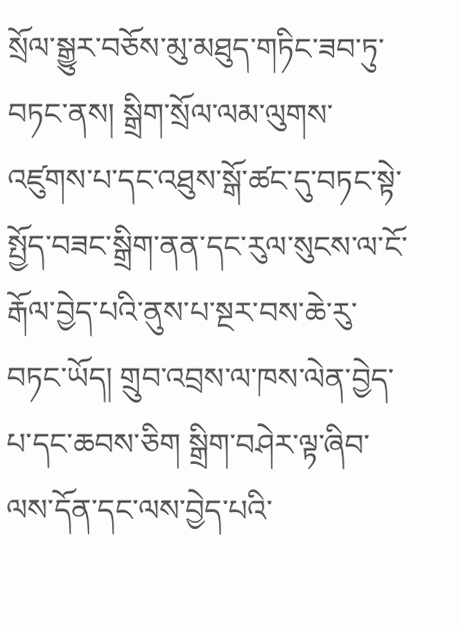སྲོལ་སྒྱུར་བཅོས་མུ་མཐུད་གཏིང་ཟབ་ཏུ་བཏང་ནས། སྒྲིག་སྲོལ་ལམ་ལུགས་འཛུགས་པ་དང་འཐུས་སྒོ་ཚང་དུ་བཏང་སྟེ་སྤྱོད་བཟང་སྒྲིག་ནན་དང་རུལ་སུངས་ལ་ངོ་རྒོལ་བྱེད་པའི་ནུས་པ་སྔར་བས་ཆེ་རུ་བཏང་ཡོད། གྲུབ་འབྲས་ལ་ཁས་ལེན་བྱེད་པ་དང་ཆབས་ཅིག སྒྲིག་བཤེར་ལྟ་ཞིབ་ལས་དོན་དང་ལས་བྱེད་པའི་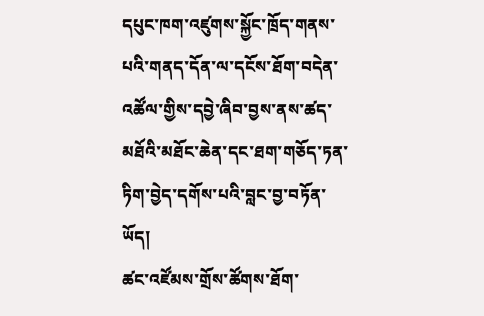དཔུང་ཁག་འཛུགས་སྐྱོང་ཁྲོད་གནས་པའི་གནད་དོན་ལ་དངོས་ཐོག་བདེན་འཚོལ་གྱིས་དབྱེ་ཞིབ་བྱས་ནས་ཚད་མཐོའི་མཐོང་ཆེན་དང་ཐག་གཅོད་ཏན་ཏིག་བྱེད་དགོས་པའི་བླང་བྱ་བཏོན་ཡོད།
ཚང་འཛོམས་གྲོས་ཚོགས་ཐོག་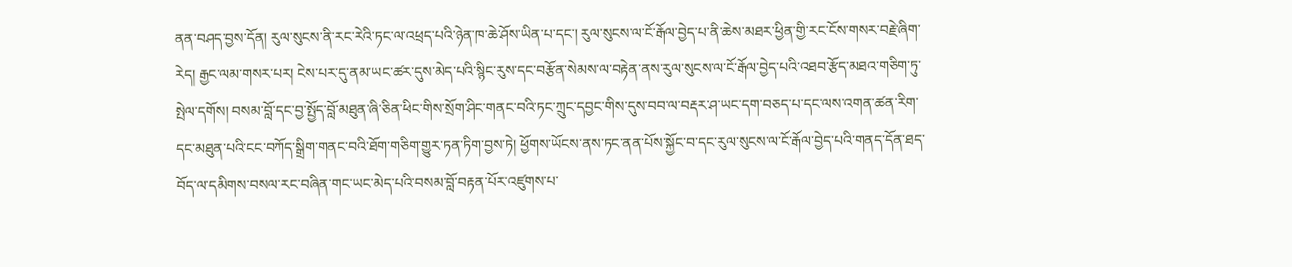ནན་བཤད་བྱས་དོན། རུལ་སུངས་ནི་རང་རེའི་ཏང་ལ་འཕྲད་པའི་ཉེན་ཁ་ཆེ་ཤོས་ཡིན་པ་དང་། རུལ་སུངས་ལ་ངོ་རྒོལ་བྱེད་པ་ནི་ཆེས་མཐར་ཕྱིན་གྱི་རང་ངོས་གསར་བརྗེ་ཞིག་རེད། རྒྱང་ལམ་གསར་པར། ངེས་པར་དུ་ནམ་ཡང་ཚར་དུས་མེད་པའི་སྙིང་རུས་དང་བརྩོན་སེམས་ལ་བརྟེན་ནས་རུལ་སུངས་ལ་ངོ་རྒོལ་བྱེད་པའི་འཐབ་རྩོད་མཐའ་གཅིག་ཏུ་སྤེལ་དགོས། བསམ་བློ་དང་བྱ་སྤྱོད་བློ་མཐུན་ཞི་ཅིན་ཕིང་གིས་སྲོག་ཤིང་གནང་བའི་ཏང་ཀྲུང་དབྱང་གིས་དུས་བབ་ལ་བརྡར་ཤ་ཡང་དག་བཅད་པ་དང་ལས་འགན་ཚན་རིག་དང་མཐུན་པའི་ངང་བཀོད་སྒྲིག་གནང་བའི་ཐོག་གཅིག་གྱུར་ཏན་ཏིག་བྱས་ཏེ། ཕྱོགས་ཡོངས་ནས་ཏང་ནན་པོས་སྐྱོང་བ་དང་རུལ་སུངས་ལ་ངོ་རྒོལ་བྱེད་པའི་གནད་དོན་ཐད་བོད་ལ་དམིགས་བསལ་རང་བཞིན་གང་ཡང་མེད་པའི་བསམ་བློ་བརྟན་པོར་འཛུགས་པ་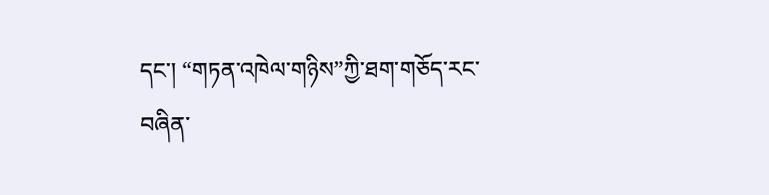དང་། “གཏན་འཁེལ་གཉིས”ཀྱི་ཐག་གཅོད་རང་བཞིན་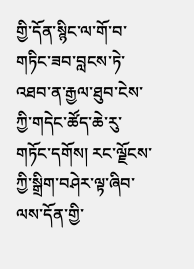གྱི་དོན་སྙིང་ལ་གོ་བ་གཏིང་ཟབ་བླངས་ཏེ་འཐབ་ན་རྒྱལ་ཐུབ་ངེས་ཀྱི་གདེང་ཚོད་ཆེ་རུ་གཏོང་དགོས། རང་ལྗོངས་ཀྱི་སྒྲིག་བཤེར་ལྟ་ཞིབ་ལས་དོན་གྱི་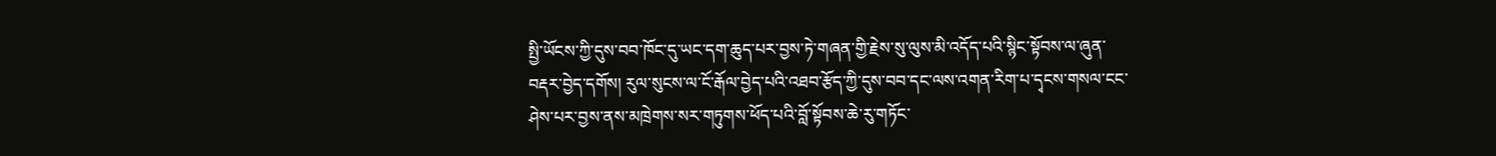སྤྱི་ཡོངས་ཀྱི་དུས་བབ་ཁོང་དུ་ཡང་དག་ཆུད་པར་བྱས་ཏེ་གཞན་གྱི་རྗེས་སུ་ལུས་མི་འདོད་པའི་སྙིང་སྟོབས་ལ་ཞུན་བརྡར་བྱེད་དགོས། རུལ་སུངས་ལ་ངོ་རྒོལ་བྱེད་པའི་འཐབ་རྩོད་ཀྱི་དུས་བབ་དང་ལས་འགན་རིག་པ་དྭངས་གསལ་ངང་ཤེས་པར་བྱས་ནས་མཁྲེགས་སར་གཏུགས་ཕོད་པའི་བློ་སྟོབས་ཆེ་རུ་གཏོང་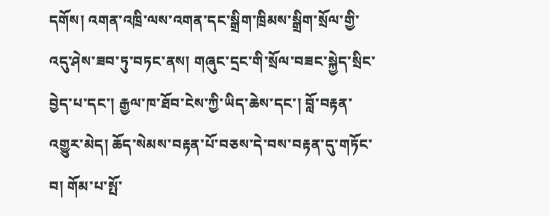དགོས། འགན་འཁྲི་ལས་འགན་དང་སྒྲིག་ཁྲིམས་སྒྲིག་སྲོལ་གྱི་འདུ་ཤེས་ཟབ་ཏུ་བཏང་ནས། གཞུང་དྲང་གི་སྲོལ་བཟང་སྐྱེད་སྲིང་བྱེད་པ་དང་། རྒྱལ་ཁ་ཐོབ་ངེས་ཀྱི་ཡིད་ཆེས་དང་། བློ་བརྟན་འགྱུར་མེད། ཆོད་སེམས་བརྟན་པོ་བཅས་དེ་བས་བརྟན་དུ་གཏོང་བ། གོམ་པ་སྤོ་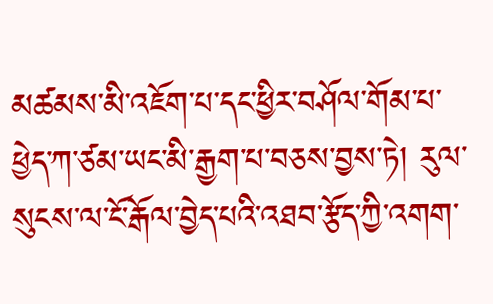མཚམས་མི་འཇོག་པ་དང་ཕྱིར་བཤོལ་གོམ་པ་ཕྱེད་ཀ་ཙམ་ཡང་མི་རྒྱག་པ་བཅས་བྱས་ཏེ། རུལ་སུངས་ལ་ངོ་རྒོལ་བྱེད་པའི་འཐབ་རྩོད་ཀྱི་འགག་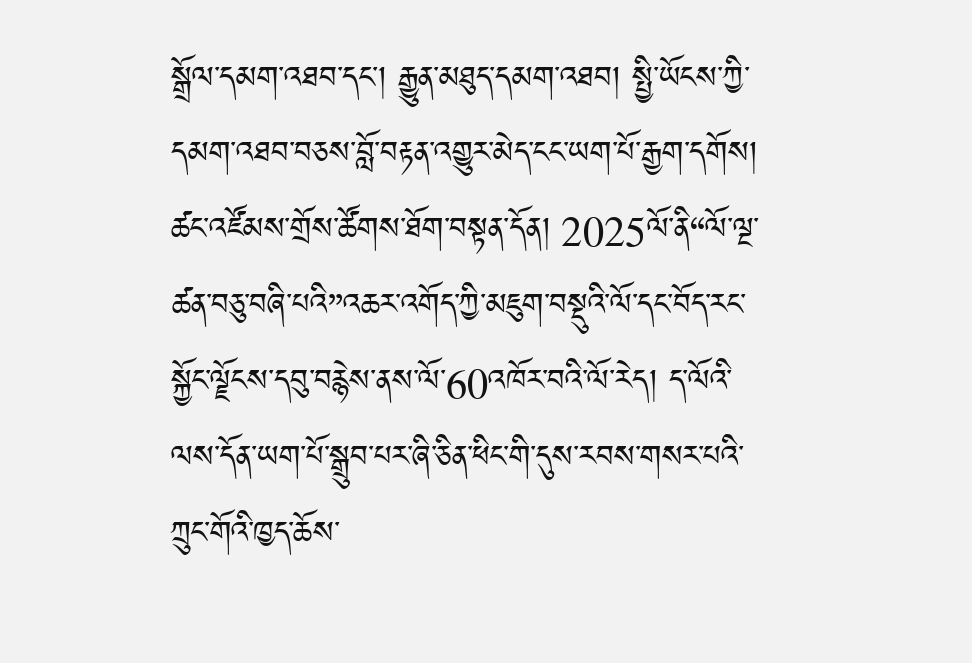སྒྲོལ་དམག་འཐབ་དང་། རྒྱུན་མཐུད་དམག་འཐབ། སྤྱི་ཡོངས་ཀྱི་དམག་འཐབ་བཅས་བློ་བརྟན་འགྱུར་མེད་ངང་ཡག་པོ་རྒྱག་དགོས།
ཚང་འཛོམས་གྲོས་ཚོགས་ཐོག་བསྟན་དོན། 2025ལོ་ནི“ལོ་ལྔ་ཚན་བཅུ་བཞི་པའི”འཆར་འགོད་ཀྱི་མཇུག་བསྡུའི་ལོ་དང་བོད་རང་སྐྱོང་ལྗོངས་དབུ་བརྙེས་ནས་ལོ་60འཁོར་བའི་ལོ་རེད། ད་ལོའི་ལས་དོན་ཡག་པོ་སྒྲུབ་པར་ཞི་ཅིན་ཕིང་གི་དུས་རབས་གསར་པའི་ཀྲུང་གོའི་ཁྱད་ཆོས་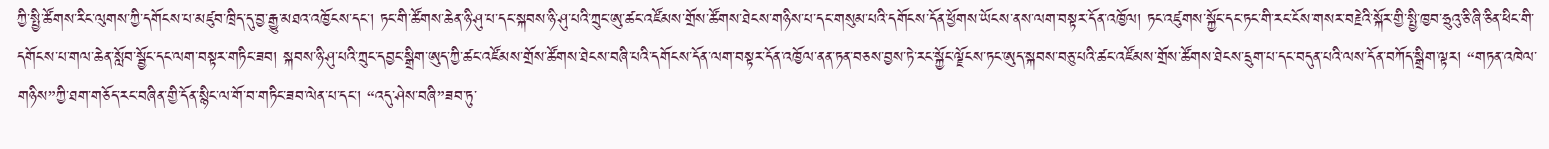ཀྱི་སྤྱི་ཚོགས་རིང་ལུགས་ཀྱི་དགོངས་པ་མཛུབ་ཁྲིད་དུ་བྱ་རྒྱུ་མཐའ་འཁྱོངས་དང་། ཏང་གི་ཚོགས་ཆེན་ཉི་ཤུ་པ་དང་སྐབས་ཉི་ཤུ་པའི་ཀྲུང་ཨུ་ཚང་འཛོམས་གྲོས་ཚོགས་ཐེངས་གཉིས་པ་དང་གསུམ་པའི་དགོངས་དོན་ཕྱོགས་ཡོངས་ནས་ལག་བསྟར་དོན་འཁྱོལ། ཏང་འཛུགས་སྐྱོང་དང་ཏང་གི་རང་ངོས་གསར་བརྗེའི་སྐོར་གྱི་སྤྱི་ཁྱབ་ཧྲུའུ་ཅི་ཞི་ཅིན་ཕིང་གི་དགོངས་པ་གལ་ཆེན་སློབ་སྦྱོང་དང་ལག་བསྟར་གཏིང་ཟབ། སྐབས་ཉི་ཤུ་པའི་ཀྲུང་དབྱང་སྒྲིག་ཨུད་ཀྱི་ཚང་འཛོམས་གྲོས་ཚོགས་ཐེངས་བཞི་པའི་དགོངས་དོན་ལག་བསྟར་དོན་འཁྱོལ་ནན་ཏན་བཅས་བྱས་ཏེ་རང་སྐྱོང་ལྗོངས་ཏང་ཨུད་སྐབས་བཅུ་པའི་ཚང་འཛོམས་གྲོས་ཚོགས་ཐེངས་དྲུག་པ་དང་བདུན་པའི་ལས་དོན་བཀོད་སྒྲིག་ལྟར། “གཏན་འཁེལ་གཉིས”ཀྱི་ཐག་གཅོད་རང་བཞིན་གྱི་དོན་སྙིང་ལ་གོ་བ་གཏིང་ཟབ་ལེན་པ་དང་། “འདུ་ཤེས་བཞི”ཟབ་ཏུ་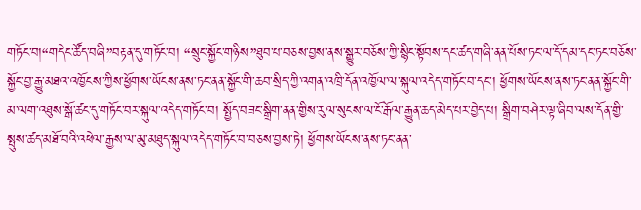གཏོང་བ།“གདེང་ཚོད་བཞི”བརྟན་དུ་གཏོང་བ། “སྲུང་སྐྱོང་གཉིས”ཐུབ་པ་བཅས་བྱས་ནས་སྒྱུར་བཅོས་ཀྱི་སྙིང་སྟོབས་དང་ཚད་གཞི་ནན་པོས་ཏང་ལ་དོ་དམ་དང་ཏང་བཅོས་སྐྱོང་བྱ་རྒྱུ་མཐའ་འཁྱོངས་ཀྱིས་ཕྱོགས་ཡོངས་ནས་ཏང་ནན་སྐྱོང་གི་ཆབ་སྲིད་ཀྱི་འགན་འཁྲི་དོན་འཁྱོལ་ལ་སྐུལ་འདེད་གཏོང་བ་དང་། ཕྱོགས་ཡོངས་ནས་ཏང་ནན་སྐྱོང་གི་མ་ལག་འཐུས་སྒོ་ཚང་དུ་གཏོང་བར་སྐུལ་འདེད་གཏོང་བ། སྤྱོད་བཟང་སྒྲིག་ནན་གྱིས་རུལ་སུངས་ལ་ངོ་རྒོལ་རྒྱུན་ཆད་མེད་པར་བྱེད་པ། སྒྲིག་བཤེར་ལྟ་ཞིབ་ལས་དོན་གྱི་སྤུས་ཚད་མཐོ་བའི་འཕེལ་རྒྱས་ལ་མུ་མཐུད་སྐུལ་འདེད་གཏོང་བ་བཅས་བྱས་ཏེ། ཕྱོགས་ཡོངས་ནས་ཏང་ནན་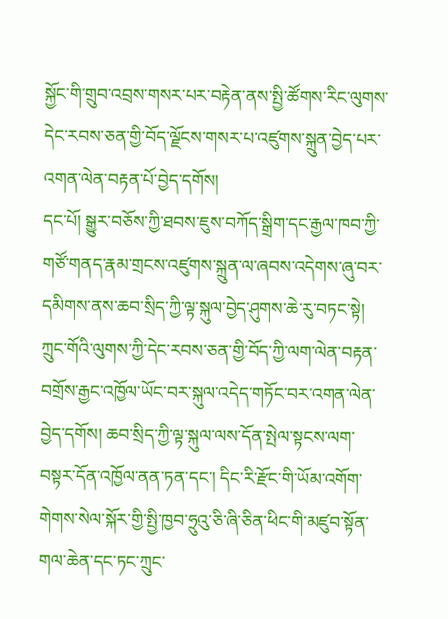སྐྱོང་གི་གྲུབ་འབྲས་གསར་པར་བརྟེན་ནས་སྤྱི་ཚོགས་རིང་ལུགས་དེང་རབས་ཅན་གྱི་བོད་ལྗོངས་གསར་པ་འཛུགས་སྐྲུན་བྱེད་པར་འགན་ལེན་བརྟན་པོ་བྱེད་དགོས།
དང་པོ། སྒྱུར་བཅོས་ཀྱི་ཐབས་ཇུས་བཀོད་སྒྲིག་དང་རྒྱལ་ཁབ་ཀྱི་གཙོ་གནད་རྣམ་གྲངས་འཛུགས་སྐྲུན་ལ་ཞབས་འདེགས་ཞུ་བར་དམིགས་ནས་ཆབ་སྲིད་ཀྱི་ལྟ་སྐུལ་བྱེད་ཤུགས་ཆེ་རུ་བཏང་སྟེ། ཀྲུང་གོའི་ལུགས་ཀྱི་དེང་རབས་ཅན་གྱི་བོད་ཀྱི་ལག་ལེན་བརྟན་བགྲོས་རྒྱང་འཁྱོལ་ཡོང་བར་སྐུལ་འདེད་གཏོང་བར་འགན་ལེན་བྱེད་དགོས། ཆབ་སྲིད་ཀྱི་ལྟ་སྐུལ་ལས་དོན་སྤེལ་སྟངས་ལག་བསྟར་དོན་འཁྱོལ་ནན་ཏན་དང་། དིང་རི་རྫོང་གི་ཡོམ་འགོག་གེགས་སེལ་སྐོར་གྱི་སྤྱི་ཁྱབ་ཧྲུའུ་ཅི་ཞི་ཅིན་ཕིང་གི་མཛུབ་སྟོན་གལ་ཆེན་དང་ཏང་ཀྲུང་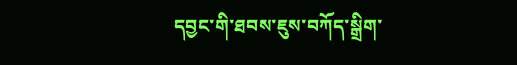དབྱང་གི་ཐབས་ཇུས་བཀོད་སྒྲིག་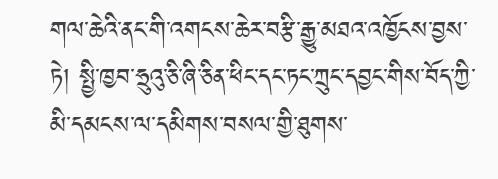གལ་ཆེའི་ནང་གི་འགངས་ཆེར་བརྩི་རྒྱུ་མཐའ་འཁྱོངས་བྱས་ཏེ། སྤྱི་ཁྱབ་ཧྲུའུ་ཅི་ཞི་ཅིན་ཕིང་དང་ཏང་ཀྲུང་དབྱང་གིས་བོད་ཀྱི་མི་དམངས་ལ་དམིགས་བསལ་གྱི་ཐུགས་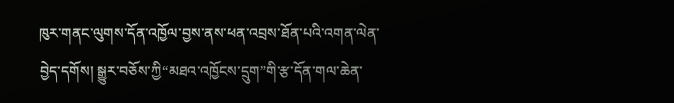ཁུར་གནང་ལུགས་དོན་འཁྱོལ་བྱས་ནས་ཕན་འབྲས་ཐོན་པའི་འགན་ལེན་བྱེད་དགོས། སྒྱུར་བཅོས་ཀྱི“མཐའ་འཁྱོངས་དྲུག”གི་རྩ་དོན་གལ་ཆེན་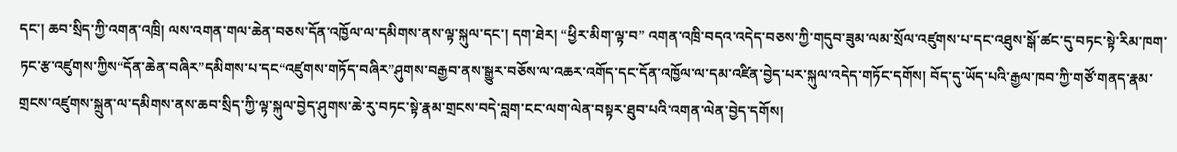དང་། ཆབ་སྲིད་ཀྱི་འགན་འཁྲི། ལས་འགན་གལ་ཆེན་བཅས་དོན་འཁྱོལ་ལ་དམིགས་ནས་ལྟ་སྐུལ་དང་། དག་ཐེར། “ཕྱིར་མིག་ལྟ་བ” འགན་འཁྲི་བདའ་འདེད་བཅས་ཀྱི་གདུབ་ཟུམ་ལམ་སྲོལ་འཛུགས་པ་དང་འཐུས་སྒོ་ཚང་དུ་བཏང་སྟེ་རིམ་ཁག་ཏང་རྩ་འཛུགས་ཀྱིས“དོན་ཆེན་བཞིར”དམིགས་པ་དང“འཛུགས་གཏོད་བཞིར”ཤུགས་བརྒྱབ་ནས་སྒྱུར་བཅོས་ལ་འཆར་འགོད་དང་དོན་འཁྱོལ་ལ་དམ་འཛིན་བྱེད་པར་སྐུལ་འདེད་གཏོང་དགོས། བོད་དུ་ཡོད་པའི་རྒྱལ་ཁབ་ཀྱི་གཙོ་གནད་རྣམ་གྲངས་འཛུགས་སྐྲུན་ལ་དམིགས་ནས་ཆབ་སྲིད་ཀྱི་ལྟ་སྐུལ་བྱེད་ཤུགས་ཆེ་རུ་བཏང་སྟེ་རྣམ་གྲངས་བདེ་བླག་ངང་ལག་ལེན་བསྟར་ཐུབ་པའི་འགན་ལེན་བྱེད་དགོས།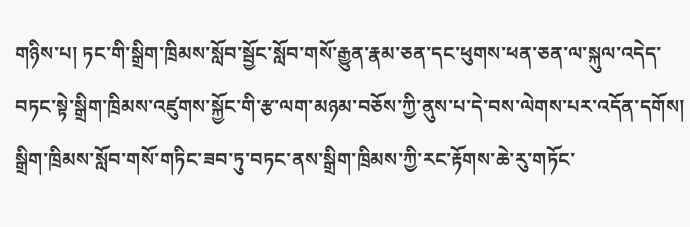གཉིས་པ། ཏང་གི་སྒྲིག་ཁྲིམས་སློབ་སྦྱོང་སློབ་གསོ་རྒྱུན་རྣམ་ཅན་དང་ཕུགས་ཕན་ཅན་ལ་སྐུལ་འདེད་བཏང་སྟེ་སྒྲིག་ཁྲིམས་འཛུགས་སྐྱོང་གི་རྩ་ལག་མཉམ་བཅོས་ཀྱི་ནུས་པ་དེ་བས་ལེགས་པར་འདོན་དགོས། སྒྲིག་ཁྲིམས་སློབ་གསོ་གཏིང་ཟབ་ཏུ་བཏང་ནས་སྒྲིག་ཁྲིམས་ཀྱི་རང་རྟོགས་ཆེ་རུ་གཏོང་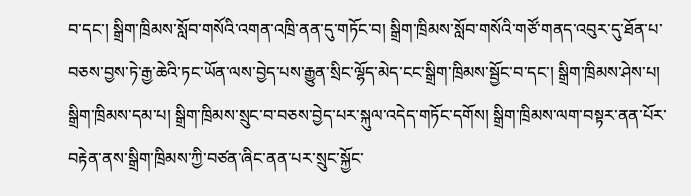བ་དང་། སྒྲིག་ཁྲིམས་སློབ་གསོའི་འགན་འཁྲི་ནན་དུ་གཏོང་བ། སྒྲིག་ཁྲིམས་སློབ་གསོའི་གཙོ་གནད་འབུར་དུ་ཐོན་པ་བཅས་བྱས་ཏེ་རྒྱ་ཆེའི་ཏང་ཡོན་ལས་བྱེད་པས་རྒྱུན་སྲིང་ལྷོད་མེད་ངང་སྒྲིག་ཁྲིམས་སྦྱོང་བ་དང་། སྒྲིག་ཁྲིམས་ཤེས་པ། སྒྲིག་ཁྲིམས་དམ་པ། སྒྲིག་ཁྲིམས་སྲུང་བ་བཅས་བྱེད་པར་སྐུལ་འདེད་གཏོང་དགོས། སྒྲིག་ཁྲིམས་ལག་བསྟར་ནན་པོར་བརྟེན་ནས་སྒྲིག་ཁྲིམས་ཀྱི་བཙན་ཞིང་ནན་པར་སྲུང་སྐྱོང་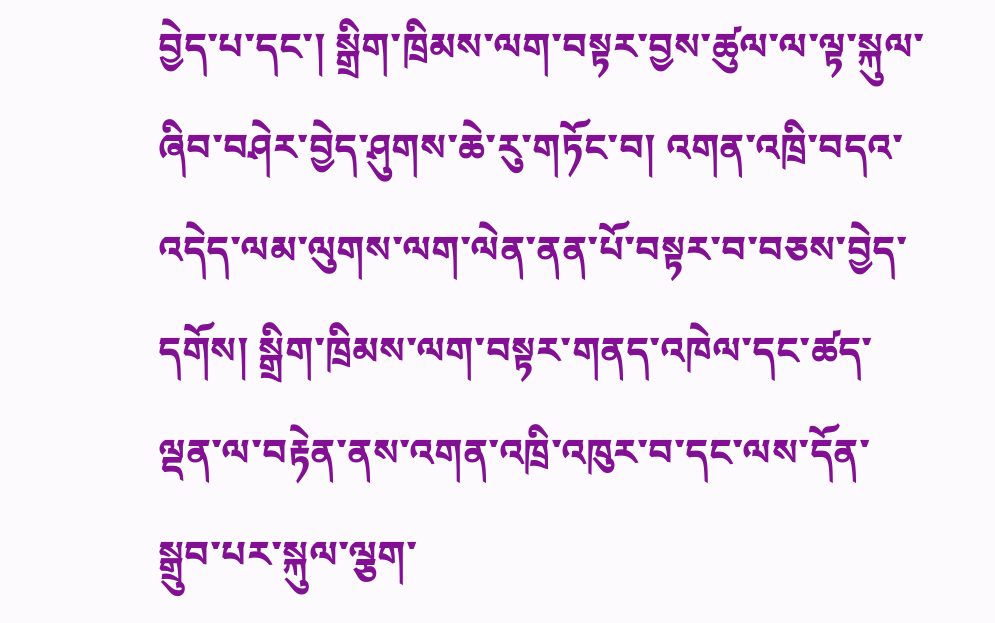བྱེད་པ་དང་། སྒྲིག་ཁྲིམས་ལག་བསྟར་བྱས་ཚུལ་ལ་ལྟ་སྐུལ་ཞིབ་བཤེར་བྱེད་ཤུགས་ཆེ་རུ་གཏོང་བ། འགན་འཁྲི་བདའ་འདེད་ལམ་ལུགས་ལག་ལེན་ནན་པོ་བསྟར་བ་བཅས་བྱེད་དགོས། སྒྲིག་ཁྲིམས་ལག་བསྟར་གནད་འཁེལ་དང་ཚད་ལྡན་ལ་བརྟེན་ནས་འགན་འཁྲི་འཁུར་བ་དང་ལས་དོན་སྒྲུབ་པར་སྐུལ་ལྕག་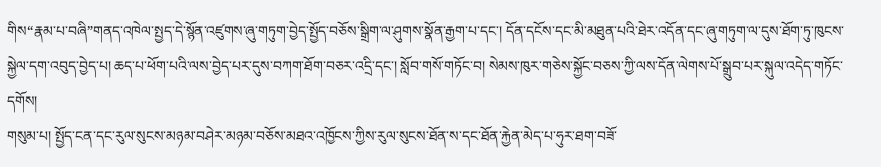གིས“རྣམ་པ་བཞི”གནད་འཁེལ་སྤྱད་དེ་སྙོན་འཛུགས་ཞུ་གཏུག་བྱེད་སྤྱོད་བཅོས་སྒྲིག་ལ་ཤུགས་སྣོན་རྒྱག་པ་དང་། དོན་དངོས་དང་མི་མཐུན་པའི་ཐེར་འདོན་དང་ཞུ་གཏུག་ལ་དུས་ཐོག་ཏུ་ཁུངས་སྐྱེལ་དག་འབུད་བྱེད་པ། ཆད་པ་ཕོག་པའི་ལས་བྱེད་པར་དུས་བཀག་ཐོག་བཅར་འདྲི་དང་། སློབ་གསོ་གཏོང་བ། སེམས་ཁུར་གཅེས་སྐྱོང་བཅས་ཀྱི་ལས་དོན་ལེགས་པོ་སྒྲུབ་པར་སྐུལ་འདེད་གཏོང་དགོས།
གསུམ་པ། སྤྱོད་ངན་དང་རུལ་སུངས་མཉམ་བཤེར་མཉམ་བཅོས་མཐའ་འཁྱོངས་ཀྱིས་རུལ་སུངས་ཐོན་ས་དང་ཐོན་རྐྱེན་མེད་པ་ཧུར་ཐག་བཟོ་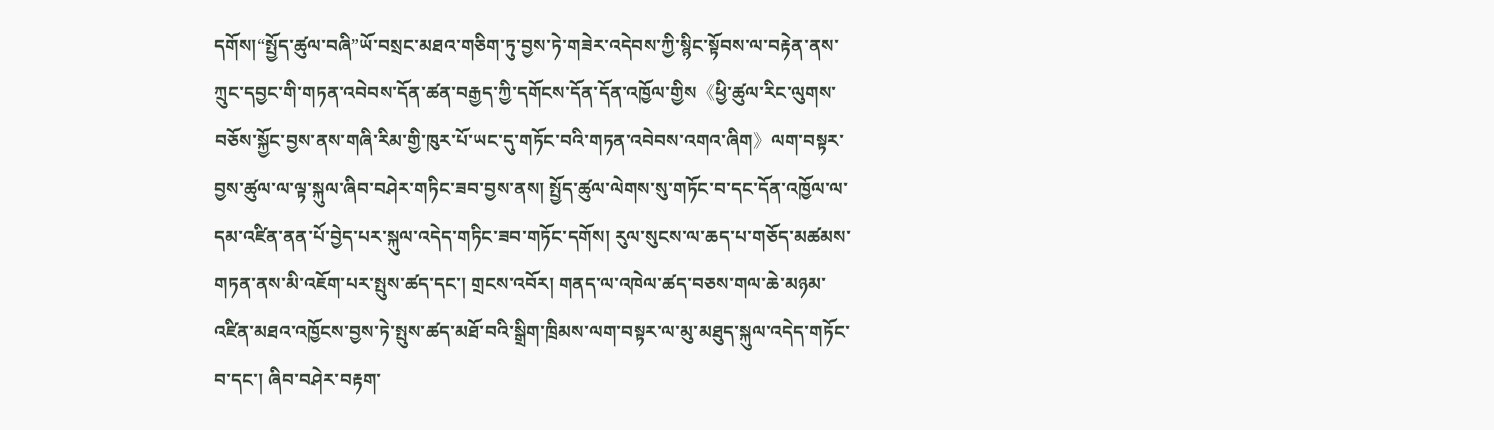དགོས།“སྤྱོད་ཚུལ་བཞི”ཡོ་བསྲང་མཐའ་གཅིག་ཏུ་བྱས་ཏེ་གཟེར་འདེབས་ཀྱི་སྙིང་སྟོབས་ལ་བརྟེན་ནས་ཀྲུང་དབྱང་གི་གཏན་འབེབས་དོན་ཚན་བརྒྱད་ཀྱི་དགོངས་དོན་དོན་འཁྱོལ་གྱིས《ཕྱི་ཚུལ་རིང་ལུགས་བཅོས་སྐྱོང་བྱས་ནས་གཞི་རིམ་གྱི་ཁུར་པོ་ཡང་དུ་གཏོང་བའི་གཏན་འབེབས་འགའ་ཞིག》ལག་བསྟར་བྱས་ཚུལ་ལ་ལྟ་སྐུལ་ཞིབ་བཤེར་གཏིང་ཟབ་བྱས་ནས། སྤྱོད་ཚུལ་ལེགས་སུ་གཏོང་བ་དང་དོན་འཁྱོལ་ལ་དམ་འཛིན་ནན་པོ་བྱེད་པར་སྐུལ་འདེད་གཏིང་ཟབ་གཏོང་དགོས། རུལ་སུངས་ལ་ཆད་པ་གཅོད་མཚམས་གཏན་ནས་མི་འཇོག་པར་སྤུས་ཚད་དང་། གྲངས་འབོར། གནད་ལ་འཁེལ་ཚད་བཅས་གལ་ཆེ་མཉམ་འཛིན་མཐའ་འཁྱོངས་བྱས་ཏེ་སྤུས་ཚད་མཐོ་བའི་སྒྲིག་ཁྲིམས་ལག་བསྟར་ལ་མུ་མཐུད་སྐུལ་འདེད་གཏོང་བ་དང་། ཞིབ་བཤེར་བརྟག་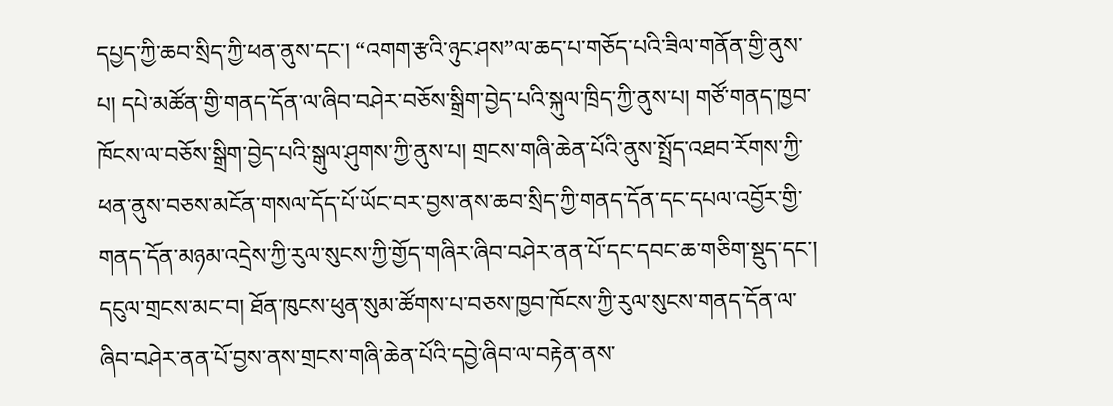དཔྱད་ཀྱི་ཆབ་སྲིད་ཀྱི་ཕན་ནུས་དང་། “འགག་རྩའི་ཉུང་ཤས”ལ་ཆད་པ་གཅོད་པའི་ཟིལ་གནོན་གྱི་ནུས་པ། དཔེ་མཚོན་གྱི་གནད་དོན་ལ་ཞིབ་བཤེར་བཅོས་སྒྲིག་བྱེད་པའི་སྐུལ་ཁྲིད་ཀྱི་ནུས་པ། གཙོ་གནད་ཁྱབ་ཁོངས་ལ་བཅོས་སྒྲིག་བྱེད་པའི་སྒུལ་ཤུགས་ཀྱི་ནུས་པ། གྲངས་གཞི་ཆེན་པོའི་ནུས་སྤྲོད་འཐབ་རོགས་ཀྱི་ཕན་ནུས་བཅས་མངོན་གསལ་དོད་པོ་ཡོང་བར་བྱས་ནས་ཆབ་སྲིད་ཀྱི་གནད་དོན་དང་དཔལ་འབྱོར་གྱི་གནད་དོན་མཉམ་འདྲེས་ཀྱི་རུལ་སུངས་ཀྱི་གྱོད་གཞིར་ཞིབ་བཤེར་ནན་པོ་དང་དབང་ཆ་གཅིག་སྡུད་དང་། དངུལ་གྲངས་མང་བ། ཐོན་ཁུངས་ཕུན་སུམ་ཚོགས་པ་བཅས་ཁྱབ་ཁོངས་ཀྱི་རུལ་སུངས་གནད་དོན་ལ་ཞིབ་བཤེར་ནན་པོ་བྱས་ནས་གྲངས་གཞི་ཆེན་པོའི་དབྱེ་ཞིབ་ལ་བརྟེན་ནས་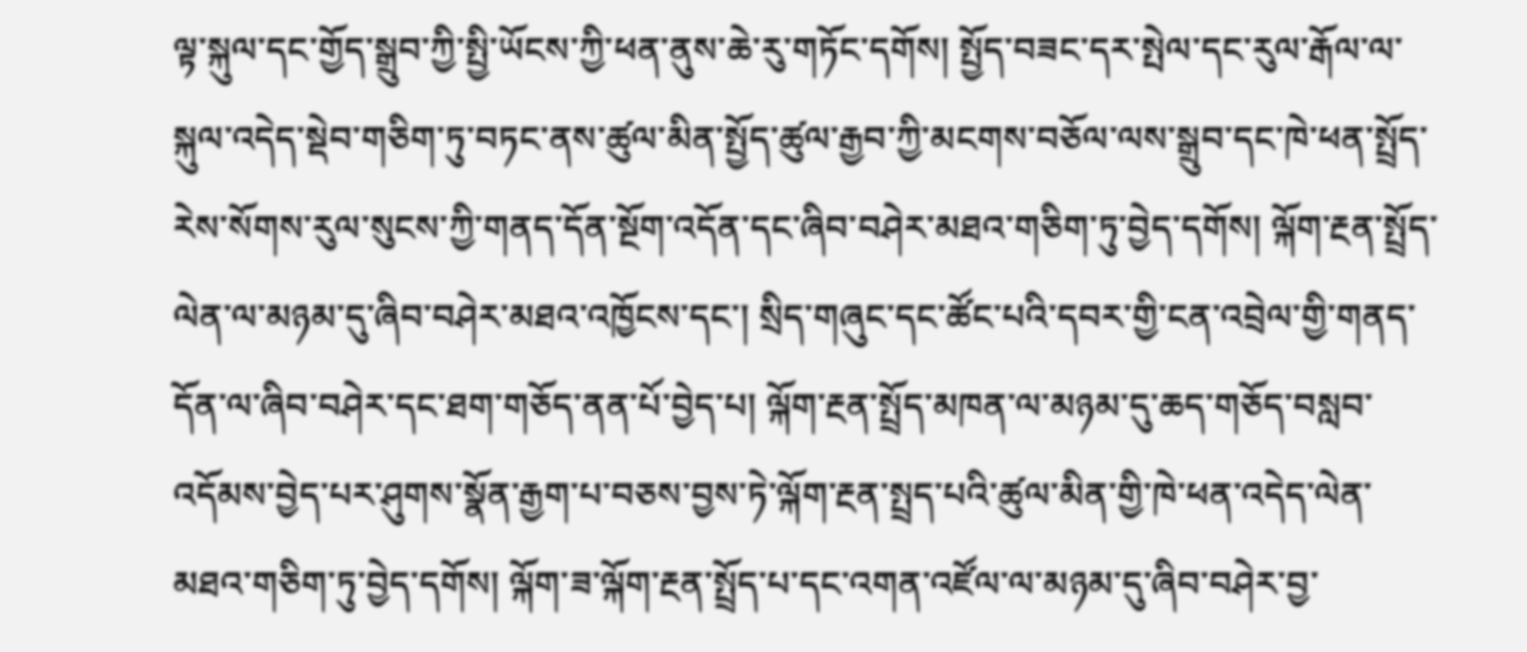ལྟ་སྐུལ་དང་གྱོད་སྒྲུབ་ཀྱི་སྤྱི་ཡོངས་ཀྱི་ཕན་ནུས་ཆེ་རུ་གཏོང་དགོས། སྤྱོད་བཟང་དར་སྤེལ་དང་རུལ་རྒོལ་ལ་སྐུལ་འདེད་སྡེབ་གཅིག་ཏུ་བཏང་ནས་ཚུལ་མིན་སྤྱོད་ཚུལ་རྒྱབ་ཀྱི་མངགས་བཅོལ་ལས་སྒྲུབ་དང་ཁེ་ཕན་སྤྲོད་རེས་སོགས་རུལ་སུངས་ཀྱི་གནད་དོན་སྔོག་འདོན་དང་ཞིབ་བཤེར་མཐའ་གཅིག་ཏུ་བྱེད་དགོས། ལྐོག་རྔན་སྤྲོད་ལེན་ལ་མཉམ་དུ་ཞིབ་བཤེར་མཐའ་འཁྱོངས་དང་། སྲིད་གཞུང་དང་ཚོང་པའི་དབར་གྱི་ངན་འབྲེལ་གྱི་གནད་དོན་ལ་ཞིབ་བཤེར་དང་ཐག་གཅོད་ནན་པོ་བྱེད་པ། ལྐོག་རྔན་སྤྲོད་མཁན་ལ་མཉམ་དུ་ཆད་གཅོད་བསླབ་འདོམས་བྱེད་པར་ཤུགས་སྣོན་རྒྱག་པ་བཅས་བྱས་ཏེ་ལྐོག་རྔན་སྤྲད་པའི་ཚུལ་མིན་གྱི་ཁེ་ཕན་འདེད་ལེན་མཐའ་གཅིག་ཏུ་བྱེད་དགོས། ལྐོག་ཟ་ལྐོག་རྔན་སྤྲོད་པ་དང་འགན་འཛོལ་ལ་མཉམ་དུ་ཞིབ་བཤེར་བྱ་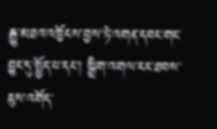རྒྱུ་མཐའ་འཁྱོངས་བྱས་ཏེ་འགན་དབང་གང་བྱུང་དུ་སྤྱོད་པ་དང་། སྒྲིག་འགལ་ངང་ཐབས་ཇུས་འགོད་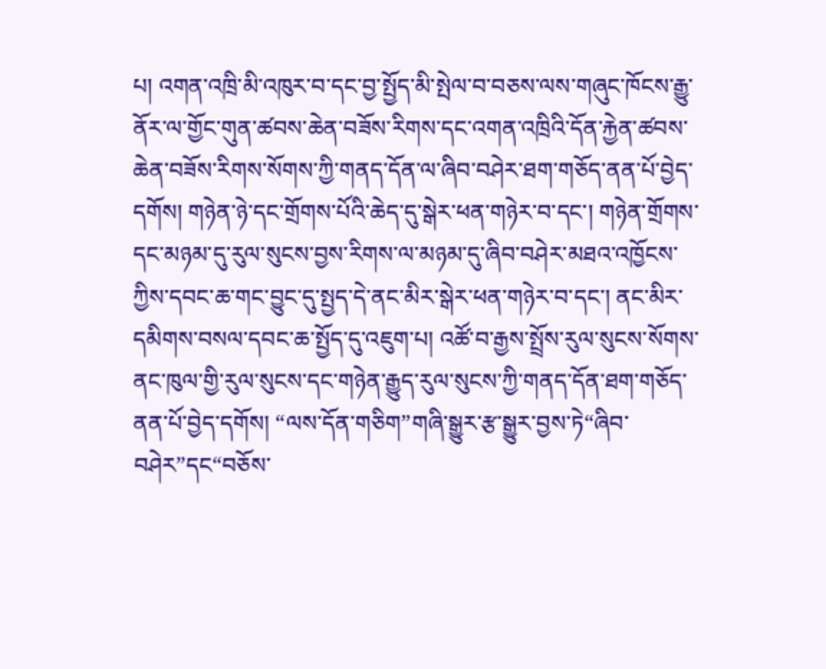པ། འགན་འཁྲི་མི་འཁུར་བ་དང་བྱ་སྤྱོད་མི་སྤེལ་བ་བཅས་ལས་གཞུང་ཁོངས་རྒྱུ་ནོར་ལ་གྱོང་གུན་ཚབས་ཆེན་བཟོས་རིགས་དང་འགན་འཁྲིའི་དོན་རྐྱེན་ཚབས་ཆེན་བཟོས་རིགས་སོགས་ཀྱི་གནད་དོན་ལ་ཞིབ་བཤེར་ཐག་གཅོད་ནན་པོ་བྱེད་དགོས། གཉེན་ཉེ་དང་གྲོགས་པོའི་ཆེད་དུ་སྒེར་ཕན་གཉེར་བ་དང་། གཉེན་གྲོགས་དང་མཉམ་དུ་རུལ་སུངས་བྱས་རིགས་ལ་མཉམ་དུ་ཞིབ་བཤེར་མཐའ་འཁྱོངས་ཀྱིས་དབང་ཆ་གང་བྱུང་དུ་སྤྱད་དེ་ནང་མིར་སྒེར་ཕན་གཉེར་བ་དང་། ནང་མིར་དམིགས་བསལ་དབང་ཆ་སྤྱོད་དུ་འཇུག་པ། འཚོ་བ་རྒྱས་སྤྲོས་རུལ་སུངས་སོགས་ནང་ཁུལ་གྱི་རུལ་སུངས་དང་གཉེན་རྒྱུད་རུལ་སུངས་ཀྱི་གནད་དོན་ཐག་གཅོད་ནན་པོ་བྱེད་དགོས། “ལས་དོན་གཅིག”གཞི་སྒྱུར་རྩ་སྒྱུར་བྱས་ཏེ“ཞིབ་བཤེར”དང“བཅོས་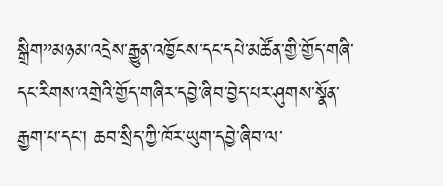སྒྲིག”མཉམ་འདྲེས་རྒྱུན་འཁྱོངས་དང་དཔེ་མཚོན་གྱི་གྱོད་གཞི་དང་རིགས་འགྲེའི་གྱོད་གཞིར་དབྱེ་ཞིབ་བྱེད་པར་ཤུགས་སྣོན་རྒྱག་པ་དང་། ཆབ་སྲིད་ཀྱི་ཁོར་ཡུག་དབྱེ་ཞིབ་ལ་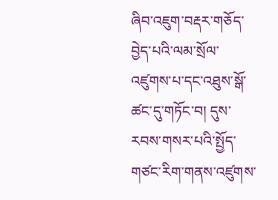ཞིབ་འཇུག་བརྡར་གཅོད་བྱེད་པའི་ལམ་སྲོལ་འཛུགས་པ་དང་འཐུས་སྒོ་ཚང་དུ་གཏོང་བ། དུས་རབས་གསར་པའི་སྤྱོད་གཙང་རིག་གནས་འཛུགས་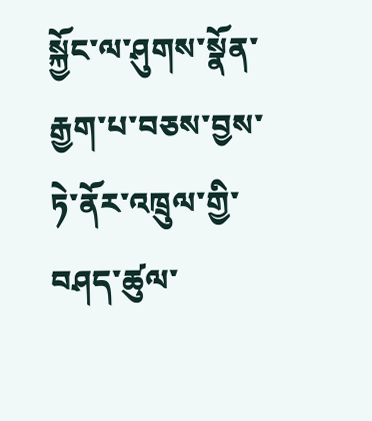སྐྱོང་ལ་ཤུགས་སྣོན་རྒྱག་པ་བཅས་བྱས་ཏེ་ནོར་འཁྲུལ་གྱི་བཤད་ཚུལ་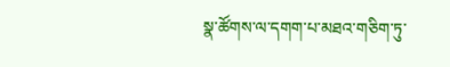སྣ་ཚོགས་ལ་དགག་པ་མཐའ་གཅིག་ཏུ་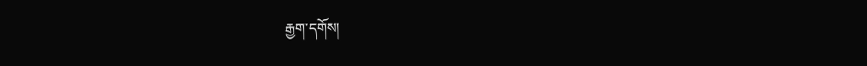རྒྱག་དགོས།